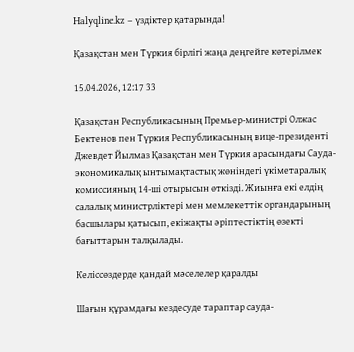Halyqline.kz – үздіктер қатарында!

Қазақстан мен Түркия бірлігі жаңа деңгейге көтерілмек

15.04.2026, 12:17 33

Қазақстан Республикасының Премьер-министрі Олжас Бектенов пен Түркия Республикасының вице-президенті Джевдет Йылмаз Қазақстан мен Түркия арасындағы Сауда-экономикалық ынтымақтастық жөніндегі үкіметаралық комиссияның 14-ші отырысын өткізді. Жиынға екі елдің салалық министрліктері мен мемлекеттік органдарының басшылары қатысып, екіжақты әріптестіктің өзекті бағыттарын талқылады.

Келіссөздерде қандай мәселелер қаралды

Шағын құрамдағы кездесуде тараптар сауда-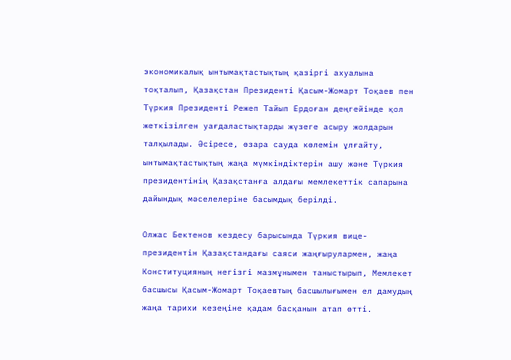экономикалық ынтымақтастықтың қазіргі ахуалына тоқталып, Қазақстан Президенті Қасым-Жомарт Тоқаев пен Түркия Президенті Режеп Тайып Ердоған деңгейінде қол жеткізілген уағдаластықтарды жүзеге асыру жолдарын талқылады. Әсіресе, өзара сауда көлемін ұлғайту, ынтымақтастықтың жаңа мүмкіндіктерін ашу және Түркия президентінің Қазақстанға алдағы мемлекеттік сапарына дайындық мәселелеріне басымдық берілді.

Олжас Бектенов кездесу барысында Түркия вице-президентін Қазақстандағы саяси жаңғырулармен, жаңа Конституцияның негізгі мазмұнымен таныстырып, Мемлекет басшысы Қасым-Жомарт Тоқаевтың басшылығымен ел дамудың жаңа тарихи кезеңіне қадам басқанын атап өтті.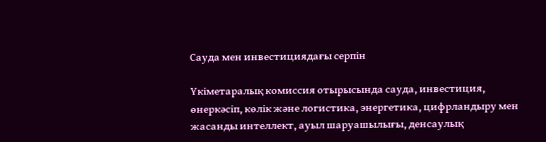Сауда мен инвестициядағы серпін

Үкіметаралық комиссия отырысында сауда, инвестиция, өнеркәсіп, көлік және логистика, энергетика, цифрландыру мен жасанды интеллект, ауыл шаруашылығы, денсаулық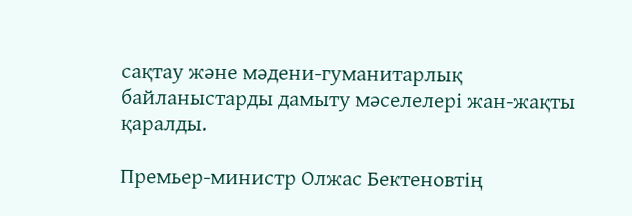сақтау және мәдени-гуманитарлық байланыстарды дамыту мәселелері жан-жақты қаралды.

Премьер-министр Олжас Бектеновтің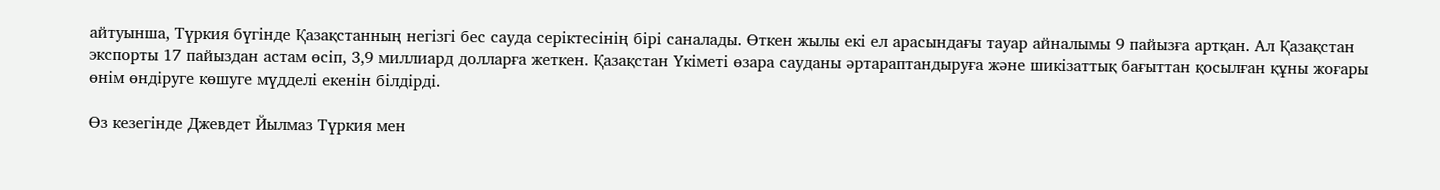айтуынша, Түркия бүгінде Қазақстанның негізгі бес сауда серіктесінің бірі саналады. Өткен жылы екі ел арасындағы тауар айналымы 9 пайызға артқан. Ал Қазақстан экспорты 17 пайыздан астам өсіп, 3,9 миллиард долларға жеткен. Қазақстан Үкіметі өзара сауданы әртараптандыруға және шикізаттық бағыттан қосылған құны жоғары өнім өндіруге көшуге мүдделі екенін білдірді.

Өз кезегінде Джевдет Йылмаз Түркия мен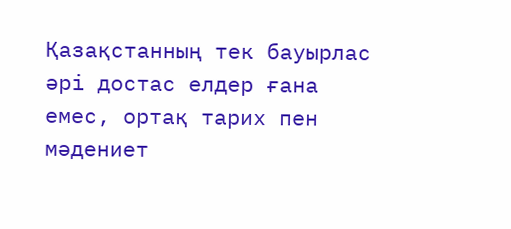Қазақстанның тек бауырлас әрі достас елдер ғана емес, ортақ тарих пен мәдениет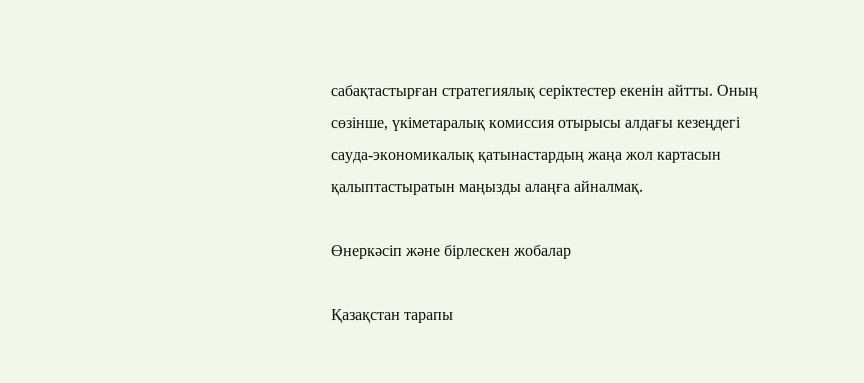сабақтастырған стратегиялық серіктестер екенін айтты. Оның сөзінше, үкіметаралық комиссия отырысы алдағы кезеңдегі сауда-экономикалық қатынастардың жаңа жол картасын қалыптастыратын маңызды алаңға айналмақ.

Өнеркәсіп және бірлескен жобалар

Қазақстан тарапы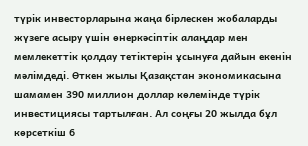түрік инвесторларына жаңа бірлескен жобаларды жүзеге асыру үшін өнеркәсіптік алаңдар мен мемлекеттік қолдау тетіктерін ұсынуға дайын екенін мәлімдеді. Өткен жылы Қазақстан экономикасына шамамен 390 миллион доллар көлемінде түрік инвестициясы тартылған. Ал соңғы 20 жылда бұл көрсеткіш 6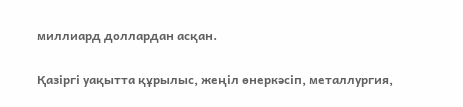миллиард доллардан асқан.

Қазіргі уақытта құрылыс, жеңіл өнеркәсіп, металлургия,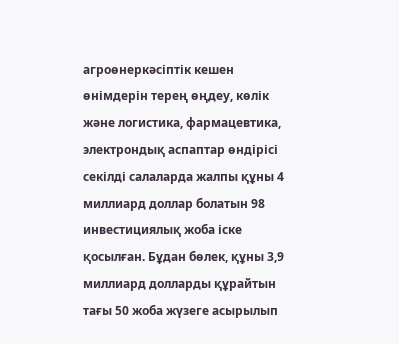агроөнеркәсіптік кешен өнімдерін терең өңдеу, көлік және логистика, фармацевтика, электрондық аспаптар өндірісі секілді салаларда жалпы құны 4 миллиард доллар болатын 98 инвестициялық жоба іске қосылған. Бұдан бөлек, құны 3,9 миллиард долларды құрайтын тағы 50 жоба жүзеге асырылып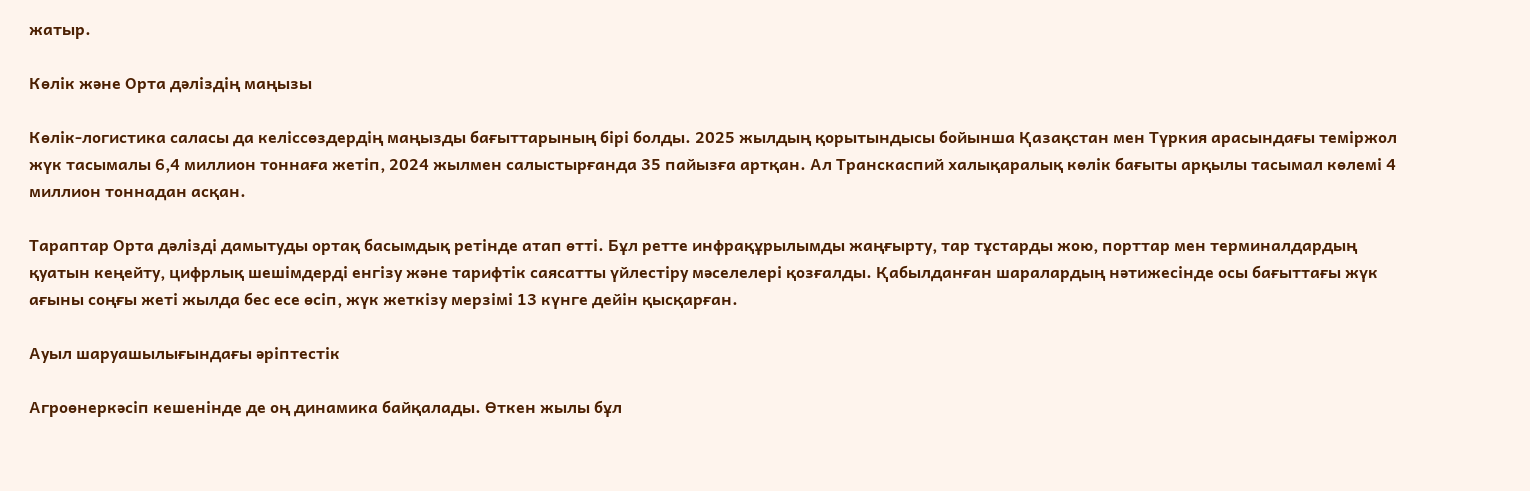жатыр.

Көлік және Орта дәліздің маңызы

Көлік-логистика саласы да келіссөздердің маңызды бағыттарының бірі болды. 2025 жылдың қорытындысы бойынша Қазақстан мен Түркия арасындағы теміржол жүк тасымалы 6,4 миллион тоннаға жетіп, 2024 жылмен салыстырғанда 35 пайызға артқан. Ал Транскаспий халықаралық көлік бағыты арқылы тасымал көлемі 4 миллион тоннадан асқан.

Тараптар Орта дәлізді дамытуды ортақ басымдық ретінде атап өтті. Бұл ретте инфрақұрылымды жаңғырту, тар тұстарды жою, порттар мен терминалдардың қуатын кеңейту, цифрлық шешімдерді енгізу және тарифтік саясатты үйлестіру мәселелері қозғалды. Қабылданған шаралардың нәтижесінде осы бағыттағы жүк ағыны соңғы жеті жылда бес есе өсіп, жүк жеткізу мерзімі 13 күнге дейін қысқарған.

Ауыл шаруашылығындағы әріптестік

Агроөнеркәсіп кешенінде де оң динамика байқалады. Өткен жылы бұл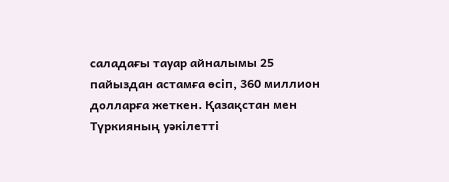саладағы тауар айналымы 25 пайыздан астамға өсіп, 360 миллион долларға жеткен. Қазақстан мен Түркияның уәкілетті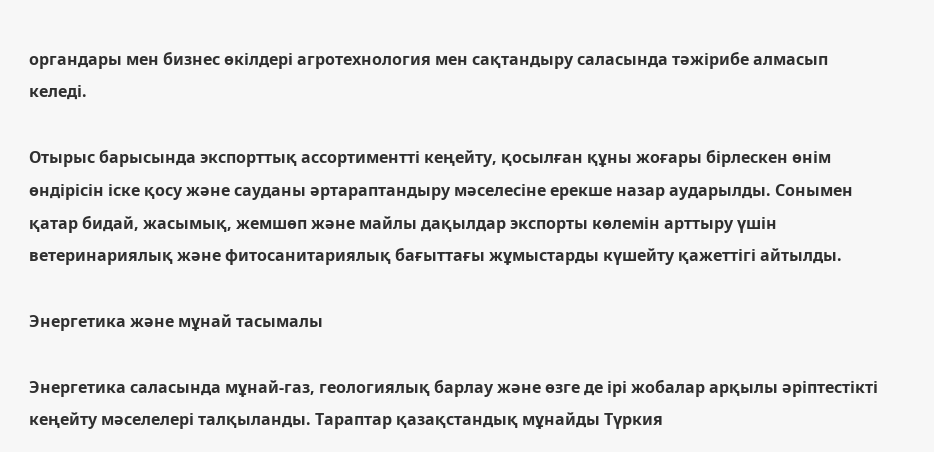органдары мен бизнес өкілдері агротехнология мен сақтандыру саласында тәжірибе алмасып келеді.

Отырыс барысында экспорттық ассортиментті кеңейту, қосылған құны жоғары бірлескен өнім өндірісін іске қосу және сауданы әртараптандыру мәселесіне ерекше назар аударылды. Сонымен қатар бидай, жасымық, жемшөп және майлы дақылдар экспорты көлемін арттыру үшін ветеринариялық және фитосанитариялық бағыттағы жұмыстарды күшейту қажеттігі айтылды.

Энергетика және мұнай тасымалы

Энергетика саласында мұнай-газ, геологиялық барлау және өзге де ірі жобалар арқылы әріптестікті кеңейту мәселелері талқыланды. Тараптар қазақстандық мұнайды Түркия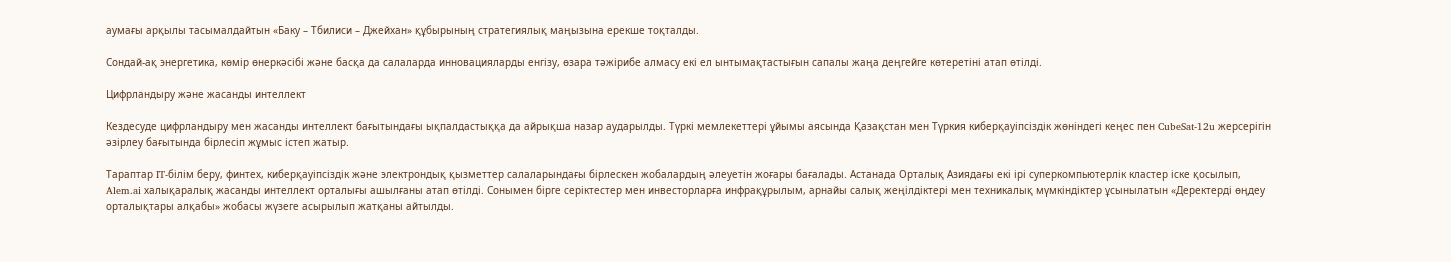аумағы арқылы тасымалдайтын «Баку – Тбилиси – Джейхан» құбырының стратегиялық маңызына ерекше тоқталды.

Сондай-ақ энергетика, көмір өнеркәсібі және басқа да салаларда инновацияларды енгізу, өзара тәжірибе алмасу екі ел ынтымақтастығын сапалы жаңа деңгейге көтеретіні атап өтілді.

Цифрландыру және жасанды интеллект

Кездесуде цифрландыру мен жасанды интеллект бағытындағы ықпалдастыққа да айрықша назар аударылды. Түркі мемлекеттері ұйымы аясында Қазақстан мен Түркия киберқауіпсіздік жөніндегі кеңес пен CubeSat-12u жерсерігін әзірлеу бағытында бірлесіп жұмыс істеп жатыр.

Тараптар IT-білім беру, финтех, киберқауіпсіздік және электрондық қызметтер салаларындағы бірлескен жобалардың әлеуетін жоғары бағалады. Астанада Орталық Азиядағы екі ірі суперкомпьютерлік кластер іске қосылып, Alem.ai халықаралық жасанды интеллект орталығы ашылғаны атап өтілді. Сонымен бірге серіктестер мен инвесторларға инфрақұрылым, арнайы салық жеңілдіктері мен техникалық мүмкіндіктер ұсынылатын «Деректерді өңдеу орталықтары алқабы» жобасы жүзеге асырылып жатқаны айтылды.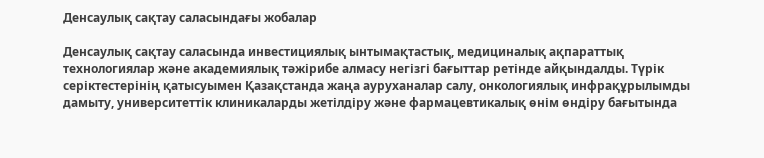Денсаулық сақтау саласындағы жобалар

Денсаулық сақтау саласында инвестициялық ынтымақтастық, медициналық ақпараттық технологиялар және академиялық тәжірибе алмасу негізгі бағыттар ретінде айқындалды. Түрік серіктестерінің қатысуымен Қазақстанда жаңа ауруханалар салу, онкологиялық инфрақұрылымды дамыту, университеттік клиникаларды жетілдіру және фармацевтикалық өнім өндіру бағытында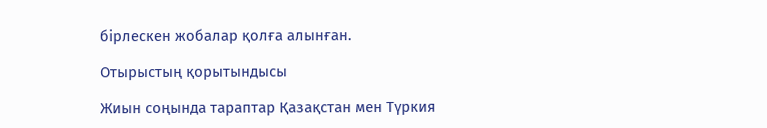бірлескен жобалар қолға алынған.

Отырыстың қорытындысы

Жиын соңында тараптар Қазақстан мен Түркия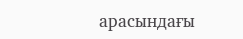арасындағы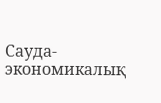Сауда-экономикалық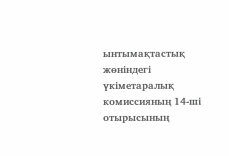ынтымақтастық жөніндегі үкіметаралық комиссияның 14-ші отырысының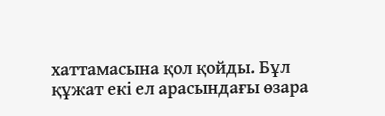хаттамасына қол қойды. Бұл құжат екі ел арасындағы өзара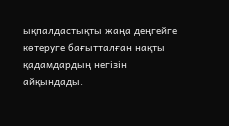ықпалдастықты жаңа деңгейге көтеруге бағытталған нақты қадамдардың негізін айқындады.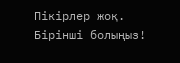Пікірлер жоқ. Бірінші болыңыз!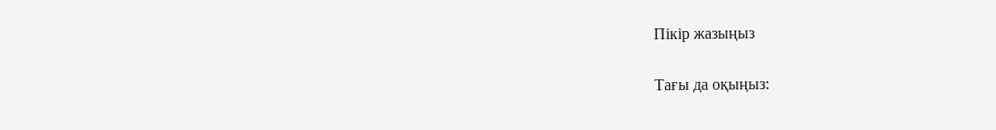Пікір жазыңыз

Тағы да оқыңыз: